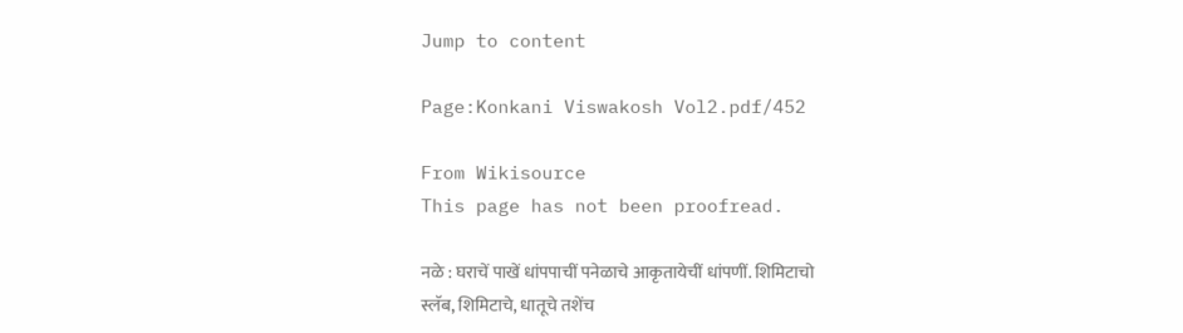Jump to content

Page:Konkani Viswakosh Vol2.pdf/452

From Wikisource
This page has not been proofread.

नळे : घराचें पाखें धांपपाचीं पनेळाचे आकृतायेचीं धांपणीं. शिमिटाचो स्लॅब, शिमिटाचे, धातूचे तशेंच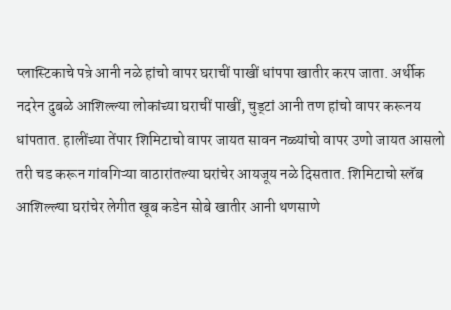प्लास्टिकाचे पत्रे आनी नळे हांचो वापर घराचीं पाखीं धांपपा खातीर करप जाता. अर्थीक नदरेन दुबळे आशिल्ल्या लोकांच्या घराचीं पाखीं, चुड्टां आनी तण हांचो वापर करूनय धांपतात. हालींच्या तेंपार शिमिटाचो वापर जायत सावन नळ्यांचो वापर उणो जायत आसलो तरी चड करून गांवगिऱ्या वाठारांतल्या घरांचेर आयजूय नळे दिसतात. शिमिटाचो स्लॅब आशिल्ल्या घरांचेर लेगीत खूब कडेन सोबे खातीर आनी थणसाणे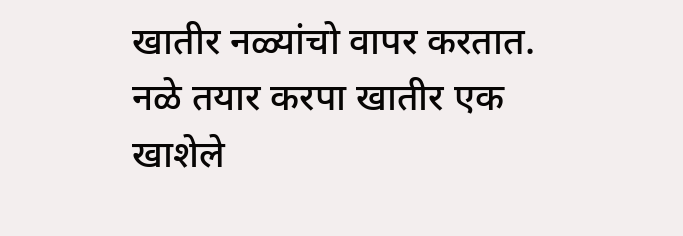खातीर नळ्यांचो वापर करतात. नळे तयार करपा खातीर एक खाशेले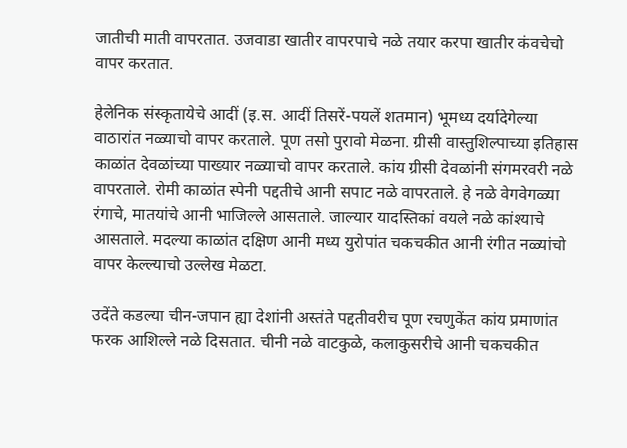जातीची माती वापरतात. उजवाडा खातीर वापरपाचे नळे तयार करपा खातीर कंवचेचो वापर करतात.

हेलेनिक संस्कृतायेचे आदीं (इ.स. आदीं तिसरें-पयलें शतमान) भूमध्य दर्यादेगेल्या वाठारांत नळ्याचो वापर करताले. पूण तसो पुरावो मेळना. ग्रीसी वास्तुशिल्पाच्या इतिहास काळांत देवळांच्या पाख्यार नळ्याचो वापर करताले. कांय ग्रीसी देवळांनी संगमरवरी नळे वापरताले. रोमी काळांत स्पेनी पद्दतीचे आनी सपाट नळे वापरताले. हे नळे वेगवेगळ्या रंगाचे, मातयांचे आनी भाजिल्ले आसताले. जाल्यार यादस्तिकां वयले नळे कांश्याचे आसताले. मदल्या काळांत दक्षिण आनी मध्य युरोपांत चकचकीत आनी रंगीत नळ्यांचो वापर केल्ल्याचो उल्लेख मेळटा.

उदेंते कडल्या चीन-जपान ह्या देशांनी अस्तंते पद्दतीवरीच पूण रचणुकेंत कांय प्रमाणांत फरक आशिल्ले नळे दिसतात. चीनी नळे वाटकुळे, कलाकुसरीचे आनी चकचकीत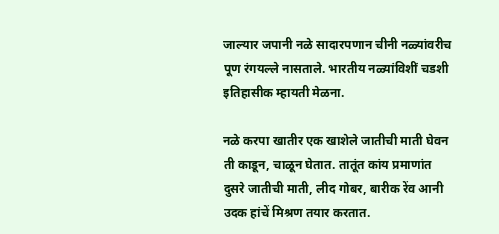जाल्यार जपानी नळे सादारपणान चीनी नळ्यांवरीच पूण रंगयल्ले नासताले. भारतीय नळ्यांविशीं चडशी इतिहासीक म्हायती मेळना.

नळे करपा खातीर एक खाशेले जातीची माती घेवन ती काडून, चाळून घेतात. तातूंत कांय प्रमाणांत दुसरे जातीची माती, लीद गोबर, बारीक रेंव आनी उदक हांचें मिश्रण तयार करतात.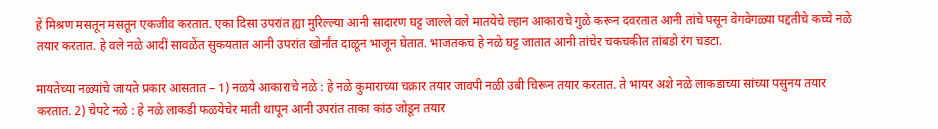हें मिश्रण मसतून मसतून एकजीव करतात. एका दिसा उपरांत ह्या मुरिल्ल्या आनी सादारण घट्ट जाल्ले वले मातयेचे ल्हान आकाराचे गुळे करून दवरतात आनी तांचे पसून वेगवेगळ्या पद्दतीचे कच्चे नळे तयार करतात. हे वले नळे आदीं सावळेंत सुकयतात आनी उपरांत खोर्नांत दाळून भाजून घेतात. भाजतकच हे नळे घट्ट जातात आनी तांचेर चकचकीत तांबडो रंग चडटा.

मायतेच्या नळ्यांचे जायते प्रकार आसतात – 1) नळये आकाराचे नळे : हे नळे कुमाराच्या चक्रार तयार जावपी नळी उबी चिरून तयार करतात. ते भायर अशे नळे लाकडाच्या सांच्या पसुनय तयार करतात. 2) चेपटे नळे : हे नळे लाकडी फळयेचेर माती थापून आनी उपरांत ताका कांठ जोडून तयार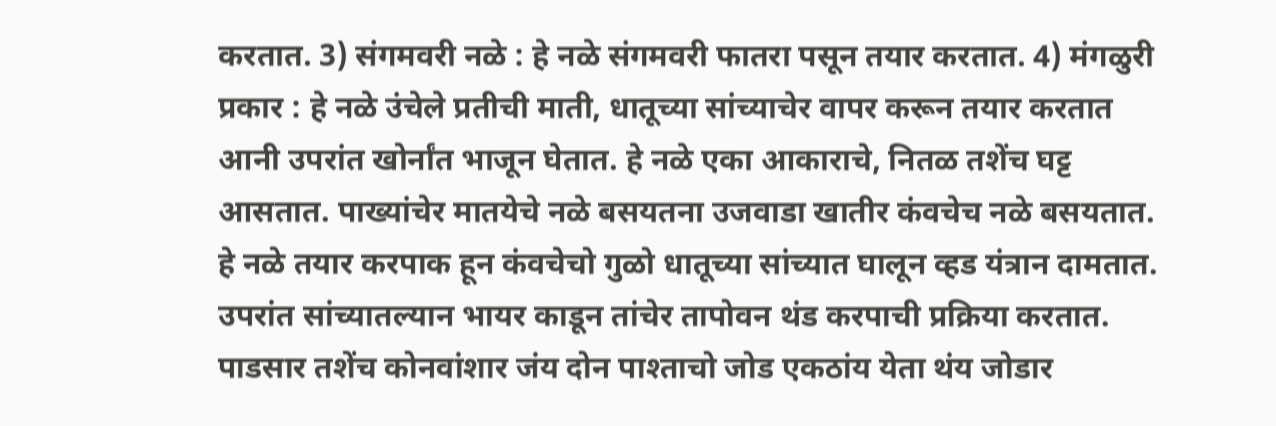करतात. 3) संगमवरी नळे : हे नळे संगमवरी फातरा पसून तयार करतात. 4) मंगळुरी प्रकार : हे नळे उंचेले प्रतीची माती, धातूच्या सांच्याचेर वापर करून तयार करतात आनी उपरांत खोर्नांत भाजून घेतात. हे नळे एका आकाराचे, नितळ तशेंच घट्ट आसतात. पाख्यांचेर मातयेचे नळे बसयतना उजवाडा खातीर कंवचेच नळे बसयतात. हे नळे तयार करपाक हून कंवचेचो गुळो धातूच्या सांच्यात घालून व्हड यंत्रान दामतात. उपरांत सांच्यातल्यान भायर काडून तांचेर तापोवन थंड करपाची प्रक्रिया करतात. पाडसार तशेंच कोनवांशार जंय दोन पाश्ताचो जोड एकठांय येता थंय जोडार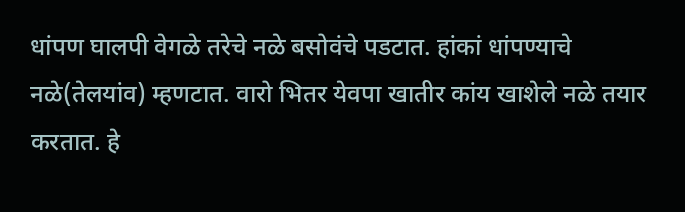धांपण घालपी वेगळे तरेचे नळे बसोवंचे पडटात. हांकां धांपण्याचे नळे(तेलयांव) म्हणटात. वारो भितर येवपा खातीर कांय खाशेले नळे तयार करतात. हे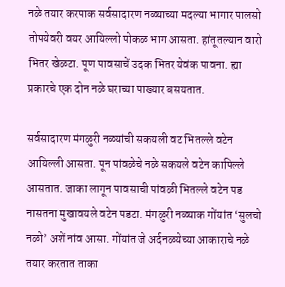नळे तयार करपाक सर्वसादारण नळ्याच्या मदल्या भागार पालसो तोपयेवरी वयर आयिल्लो पोकळ भाग आसता. हांतूतल्यान वारो भितर खेळटा. पूण पावसाचें उदक भितर येवंक पावना. ह्या प्रकारचे एक दोन नळे घराच्या पाख्यार बसयतात.

सर्वसादारण मंगळुरी नळ्यांची सकयली वट भितल्ले वटेन आयिल्ली आसता. पून पांवळेचे नळे सकयले वटेन कापिल्ले आसतात. जाका लागून पावसाची पांवळी भितल्ले वटेन पड नासतना मुखावयले वटेन पडटा. मंगळुरी नळ्याक गोंयांत ‘सुलचो नळो’ अशें नांव आसा. गोंयांत जे अर्दनळयेच्या आकाराचे नळे तयार करतात ताका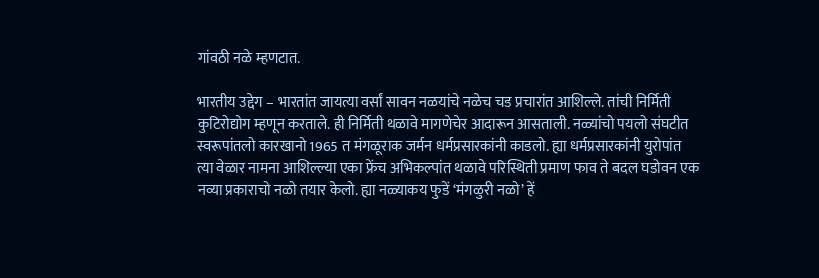गांवठी नळे म्हणटात.

भारतीय उद्देग – भारतांत जायत्या वर्सां सावन नळयांचे नळेच चड प्रचारांत आशिल्ले. तांची निर्मिती कुटिरोद्योग म्हणून करताले. ही निर्मिती थळावे मागणेचेर आदारून आसताली. नळ्यांचो पयलो संघटीत स्वरूपांतलो कारखानो 1965 त मंगळूराक जर्मन धर्मप्रसारकांनी काडलो. ह्या धर्मप्रसारकांनी युरोपांत त्या वेळार नामना आशिल्ल्या एका फ्रेंच अभिकल्पांत थळावे परिस्थिती प्रमाण फाव ते बदल घडोवन एक नव्या प्रकाराचो नळो तयार केलो. ह्या नळ्याकय फुडें ‘मंगळुरी नळो’ हें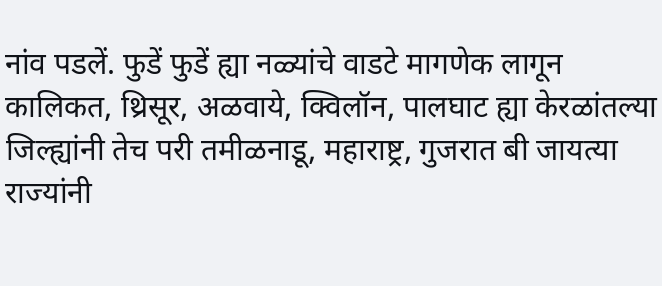नांव पडलें. फुडें फुडें ह्या नळ्यांचे वाडटे मागणेक लागून कालिकत, थ्रिसूर, अळवाये, क्विलॉन, पालघाट ह्या केरळांतल्या जिल्ह्यांनी तेच परी तमीळनाडू, महाराष्ट्र, गुजरात बी जायत्या राज्यांनी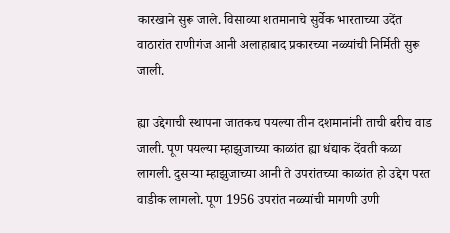कारखाने सुरू जाले. विसाव्या शतमानाचे सुर्वेक भारताच्या उदेंत वाठारांत राणीगंज आनी अलाहाबाद प्रकारच्या नळ्यांची निर्मिती सुरू जाली.

ह्या उद्देगाची स्थापना जातकच पयल्या तीन दशमानांनी ताची बरीच वाड जाली. पूण पयल्या म्हाझुजाच्या काळांत ह्या धंद्याक देंवती कळा लागली. दुसऱ्या म्हाझुजाच्या आनी ते उपरांतच्या काळांत हो उद्देग परत वाडीक लागलो. पूण 1956 उपरांत नळ्यांची मागणी उणी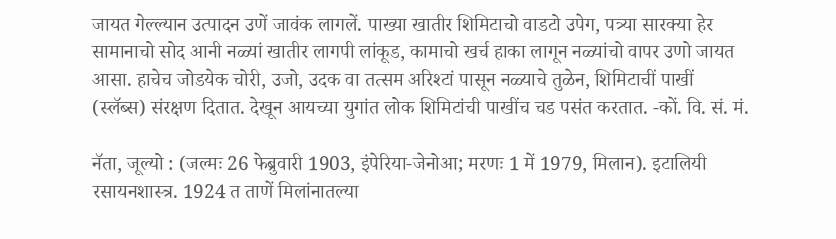जायत गेल्ल्यान उत्पादन उणें जावंक लागलें. पाख्या खातीर शिमिटाचो वाडटो उपेग, पत्र्या सारक्या हेर सामानाचो सोद आनी नळ्यां खातीर लागपी लांकूड, कामाचो खर्च हाका लागून नळ्यांचो वापर उणो जायत आसा. हाचेच जोडयेक चोरी, उजो, उदक वा तत्सम अरिश्टां पासून नळ्याचे तुळेन, शिमिटाचीं पाखीं (स्लॅब्स) संरक्षण दितात. देखून आयच्या युगांत लोक शिमिटांची पाखींच चड पसंत करतात. -कों. वि. सं. मं.

नॅता, जूल्यो : (जल्मः 26 फेब्रुवारी 1903, इंपेरिया-जेनोआ; मरणः 1 में 1979, मिलान). इटालियी रसायनशास्त्र. 1924 त ताणें मिलांनातल्या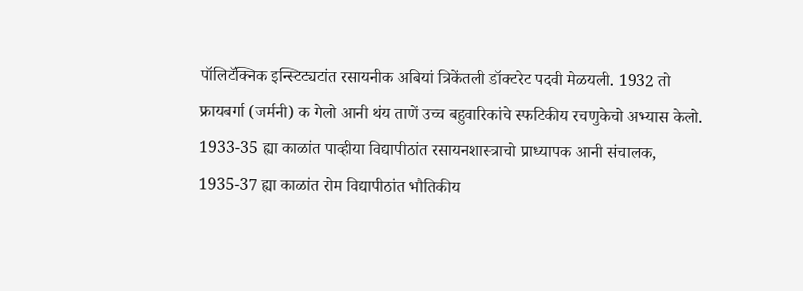पॉलिटॅक्निक इन्स्टिट्यटांत रसायनीक अबियां त्रिकेंतली डॉक्टरेट पदवी मेळयली. 1932 तो फ्रायबर्गा (जर्मनी) क गेलो आनी थंय ताणें उच्च बहुवारिकांचे स्फटिकीय रचणुकेचो अभ्यास केलो. 1933-35 ह्या काळांत पाव्हीया विद्यापीठांत रसायनशास्त्राचो प्राध्यापक आनी संचालक, 1935-37 ह्या काळांत रोम विद्यापीठांत भौतिकीय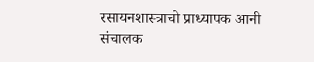रसायनशास्त्राचो प्राध्यापक आनी संचालक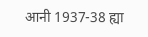आनी 1937-38 ह्या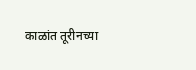काळांत तूरीनच्या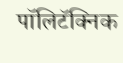पॉलिटॅक्निक